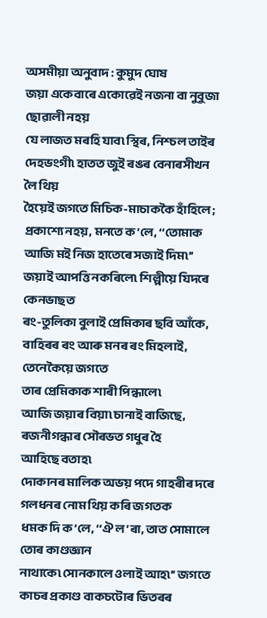অসমীয়া অনুবাদ : কুমুদ ঘোষ
জয়া একেবাৰে একোৱেই নজনা বা নুবুজা ছোৱালী নহয়
যে লাজত মৰহি যাব৷ স্থিৰ, নিশ্চল তাইৰ দেহভংগী৷ হাতত জুই ৰঙৰ বেনাৰসীখন লৈ থিয়
হৈয়েই জগতে মিচিক-মাচাককৈ হাঁহিলে; প্ৰকাশ্যে নহয়, মনতে ক’লে, ‘‘তোমাক
আজি মই নিজ হাতেৰে সজাই দিম৷’’
জয়াই আপত্তি নকৰিলে৷ শিল্পীয়ে যিদৰে কেনভাছত
ৰং-তুলিকা বুলাই প্ৰেমিকাৰ ছবি আঁকে, বাহিৰৰ ৰং আৰু মনৰ ৰং মিহলাই, তেনেকৈয়ে জগতে
তাৰ প্ৰেমিকাক শাৰী পিন্ধালে৷
আজি জয়াৰ বিয়া৷ চানাই বাজিছে, ৰজনীগন্ধাৰ সৌৰভত গধুৰ হৈ
আহিছে বতাহ৷
দোকানৰ মালিক অভয় পদে গাহৰীৰ দৰে গলধনৰ নোম থিয় কৰি জগতক
ধমক দি ক’লে, ‘‘ঐ ল’ৰা, তাত সোমালে তোৰ কাণ্ডজ্ঞান
নাথাকে৷ সোনকালে ওলাই আহ৷’’ জগতে কাচৰ প্ৰকাণ্ড বাকচটোৰ ভিতৰৰ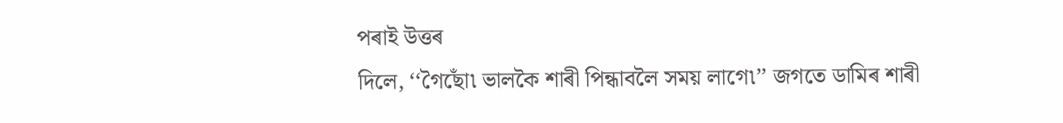পৰাই উত্তৰ
দিলে, ‘‘গৈছোঁ৷ ভালকৈ শাৰী পিন্ধাবলৈ সময় লাগে৷’’ জগতে ডামিৰ শাৰী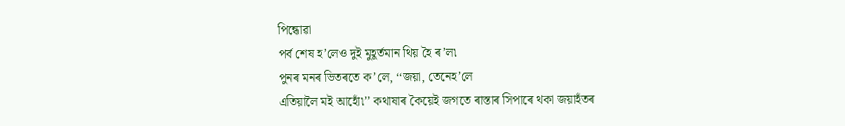পিন্ধোৱা
পৰ্ব শেষ হ’লেও দুই মুহূৰ্তমান থিয় হৈ ৰ’ল৷
পুনৰ মনৰ ভিতৰতে ক’লে, ‘‘জয়া, তেনেহ’লে
এতিয়ালৈ মই আহোঁ৷’’ কথাষাৰ কৈয়েই জগতে ৰাস্তাৰ সিপাৰে থকা জয়াহঁতৰ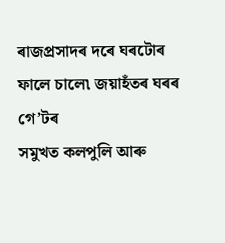ৰাজপ্ৰসাদৰ দৰে ঘৰটোৰ ফালে চালে৷ জয়াহঁতৰ ঘৰৰ গে’টৰ
সমুখত কলপুলি আৰু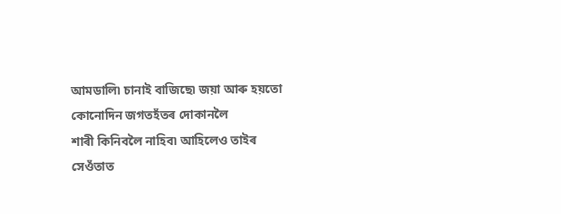আমডালি৷ চানাই বাজিছে৷ জয়া আৰু হয়তো কোনোদিন জগতহঁতৰ দোকানলৈ
শাৰী কিনিবলৈ নাহিব৷ আহিলেও তাইৰ সেওঁতাত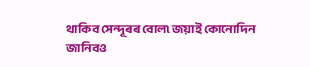থাকিব সেন্দূৰৰ বোল৷ জয়াই কোনোদিন জানিবও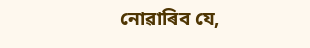নোৱাৰিব যে,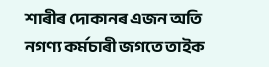শাৰীৰ দোকানৰ এজন অতি নগণ্য কৰ্মচাৰী জগতে তাইক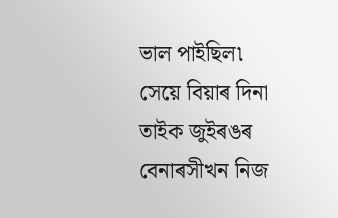ভাল পাইছিল৷ সেয়ে বিয়াৰ দিনা তাইক জুইৰঙৰ বেনাৰসীখন নিজ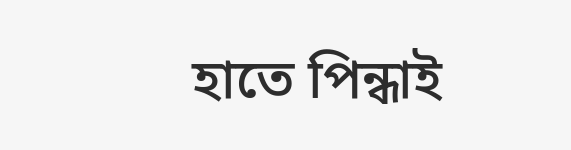হাতে পিন্ধাই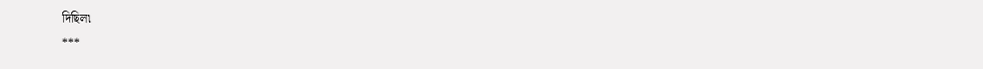দিছিল৷
***